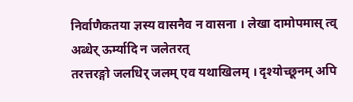निर्वाणैकतया ज्ञस्य वासनैव न वासना । लेखा दामोपमास् त्व् अब्धेर् ऊर्म्यादि न जलेतरत्
तरत्तरङ्गो जलधिर् जलम् एव यथाखिलम् । दृश्योच्छूनम् अपि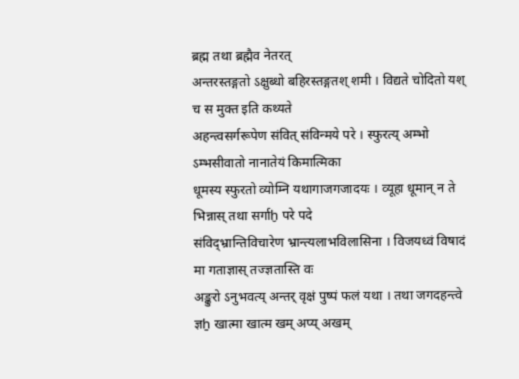ब्रह्म तथा ब्रह्मैव नेतरत्
अन्तरस्तङ्गतो ऽक्षुब्धो बहिरस्तङ्गतश् शमी । विद्यते चोदितो यश् च स मुक्त इति कथ्यते
अहन्त्वसर्गरूपेण संवित् संविन्मये परे । स्फुरत्य् अम्भो ऽम्भसीवातो नानातेयं किमात्मिका
धूमस्य स्फुरतो व्योम्नि यथागाजगजादयः । व्यूहा धूमान् न ते भिन्नास् तथा सर्गाḫ परे पदे
संविद्भ्रान्तिविचारेण भ्रान्त्यलाभविलासिना । विजयध्वं विषादं मा गताज्ञास् तज्ज्ञतास्ति वः
अङ्कुरो ऽनुभवत्य् अन्तर् वृक्षं पुष्पं फलं यथा । तथा जगदहन्त्वे ज्ञẖ खात्मा खात्म खम् अप्य् अखम्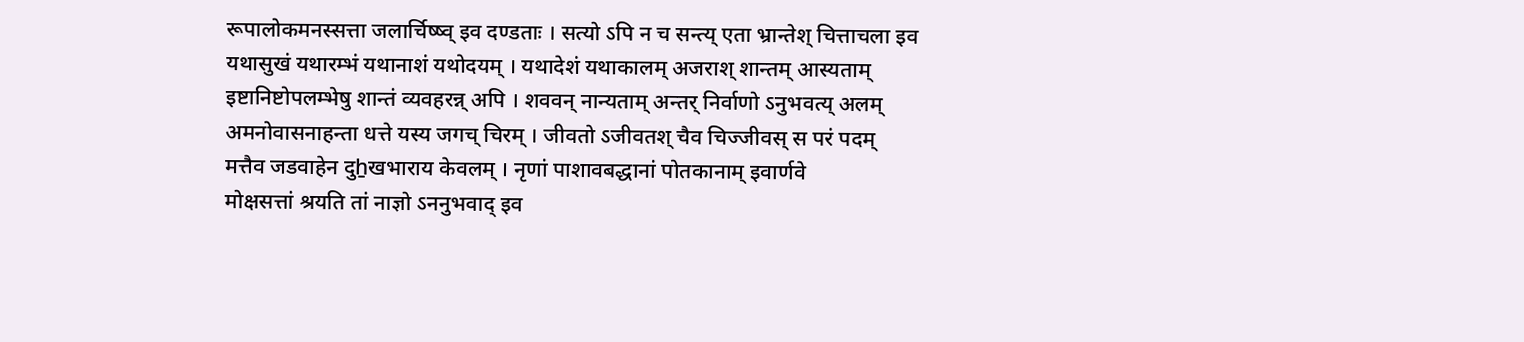रूपालोकमनस्सत्ता जलार्चिष्ष्व् इव दण्डताः । सत्यो ऽपि न च सन्त्य् एता भ्रान्तेश् चित्ताचला इव
यथासुखं यथारम्भं यथानाशं यथोदयम् । यथादेशं यथाकालम् अजराश् शान्तम् आस्यताम्
इष्टानिष्टोपलम्भेषु शान्तं व्यवहरन्न् अपि । शववन् नान्यताम् अन्तर् निर्वाणो ऽनुभवत्य् अलम्
अमनोवासनाहन्ता धत्ते यस्य जगच् चिरम् । जीवतो ऽजीवतश् चैव चिज्जीवस् स परं पदम्
मत्तैव जडवाहेन दुẖखभाराय केवलम् । नृणां पाशावबद्धानां पोतकानाम् इवार्णवे
मोक्षसत्तां श्रयति तां नाज्ञो ऽननुभवाद् इव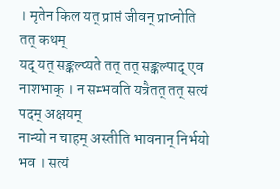। मृतेन किल यत् प्राप्तं जीवन् प्राप्नोति तत् कथम्
यद् यत् सङ्कल्प्यते तत् तत् सङ्कल्पाद् एव नाशभाक् । न सम्भवति यत्रैतत् तत् सत्यं पदम् अक्षयम्
नान्यो न चाहम् अस्तीति भावनान् निर्भयो भव । सत्यं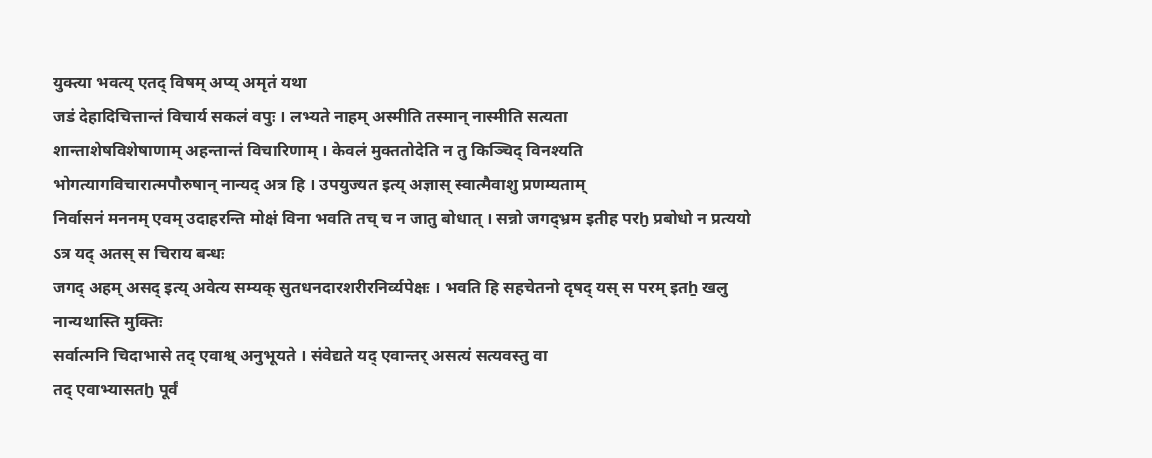युक्त्या भवत्य् एतद् विषम् अप्य् अमृतं यथा
जडं देहादिचित्तान्तं विचार्य सकलं वपुः । लभ्यते नाहम् अस्मीति तस्मान् नास्मीति सत्यता
शान्ताशेषविशेषाणाम् अहन्तान्तं विचारिणाम् । केवलं मुक्ततोदेति न तु किञ्चिद् विनश्यति
भोगत्यागविचारात्मपौरुषान् नान्यद् अत्र हि । उपयुज्यत इत्य् अज्ञास् स्वात्मैवाशु प्रणम्यताम्
निर्वासनं मननम् एवम् उदाहरन्ति मोक्षं विना भवति तच् च न जातु बोधात् । सन्नो जगद्भ्रम इतीह परḫ प्रबोधो न प्रत्ययो ऽत्र यद् अतस् स चिराय बन्धः
जगद् अहम् असद् इत्य् अवेत्य सम्यक् सुतधनदारशरीरनिर्व्यपेक्षः । भवति हि सहचेतनो दृषद् यस् स परम् इतẖ खलु नान्यथास्ति मुक्तिः
सर्वात्मनि चिदाभासे तद् एवाश्व् अनुभूयते । संवेद्यते यद् एवान्तर् असत्यं सत्यवस्तु वा
तद् एवाभ्यासतḫ पूर्वं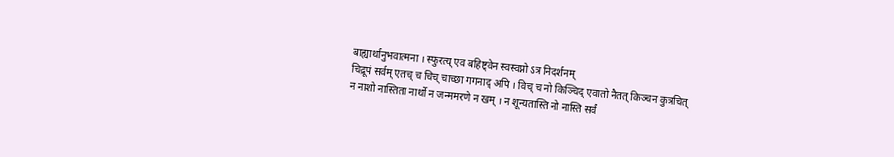बाह्यार्थानुभवात्मना । स्फुरत्य् एव बहिष्ट्वेन स्वस्वप्नो ऽत्र निदर्शनम्
चिद्रूपं सर्वम् एतच् च चिच् चाच्छा गगनाद् अपि । विच् च नो किञ्चिद् एवातो नैतत् किञ्चन कुत्रचित्
न नाशो नास्तिता नार्थो न जन्ममरणे न खम् । न शून्यतास्ति नो नास्ति सर्वं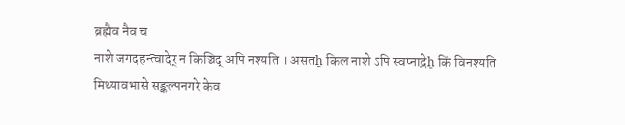ब्रह्मैव नैव च
नाशे जगदहन्त्वादेर् न किञ्चिद् अपि नश्यति । असतẖ किल नाशे ऽपि स्वप्नाद्रेẖ किं विनश्यति
मिथ्यावभासे सङ्कल्पनगरे केव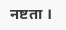नष्टता ।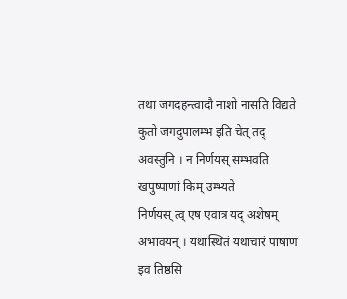तथा जगदहन्त्वादौ नाशो नासति विद्यते
कुतो जगदुपालम्भ इति चेत् तद् अवस्तुनि । न निर्णयस् सम्भवति खपुष्पाणां किम् उम्भ्यते
निर्णयस् त्व् एष एवात्र यद् अशेषम् अभावयन् । यथास्थितं यथाचारं पाषाण इव तिष्ठसि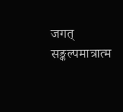जगत् सङ्कल्पमात्रात्म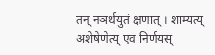तन् नञर्थयुतं क्षणात् । शाम्यत्य् अशेषेणेत्य् एव निर्णयस्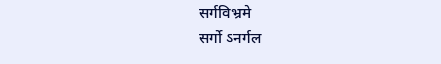सर्गविभ्रमे
सर्गो ऽनर्गल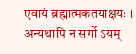एवायं ब्रह्मात्मकतयाक्षयः । अन्यथापि न सर्गो ऽयम्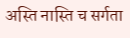अस्ति नास्ति च सर्गता